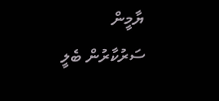ޔާމީން ސަރުކާރުން ބެލީ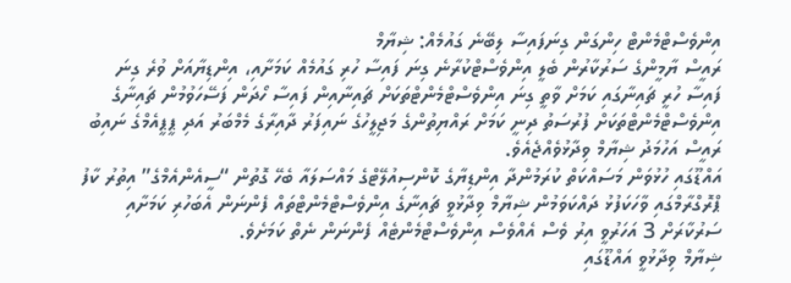އިންވެސްޓްމެންޓް ހިންގަން ގިނަފައިސާ ލިބޭނެ ގައުމެއް: ޝިޔާމް
ރައީސް ޔާމީންގެ ސަރުކާރުން ބެލީ އިންވެސްޓްކުރާނެ ގިނަ ފައިސާ ހުރި ގައުމެއް ކަމަށާއި، އިންޑިޔާއަށް ވުރެ ގިނަ ފައިސާ ހުރީ ޗައިނާގައި ކަމަށް ވާތީ ގިނަ އިންވެސްޓްމެންޓްތަކަށް ޗައިނާއިން ފައިސާ ހޯދަން ފަސޭހަވުމުން ޗައިނާގެ އިންވެސްޓްމެންޓްތަކަށް ފުރުސަތު ދިނީ ކަމަށް ރައްޔިތުންގެ މަޖިލީހުގެ ނައިފަރު ދާއިރާގެ މެމްބަރު އަދި ޕީޕީއެމްގެ ނައިބު ރައީސް އަހުމަދު ޝިޔާމް ވިދާޅުވެއްޖެއެވެ.
އައްޑޫގައި ހުޅުވަން މަސައްކަތް ކުރަމުންދާ އިންޑިޔާގެ ކޮންސިއުލޭޓްގެ މައްސަލައާ ބެހޭ ގޮތުން “ސީއެންއެމްގެ” އިތުރު ކާފު ޕްރޮގްރާމްގައި ވާހަކަފުޅު ދައްކަވަމުން ޝިޔާމް ވިދާޅުވީ ޗައިނާގެ އިންވެސްޓްމެންޓްތައް ފެންނަން އެބަހުރި ކަމަށާއި ސަރުކާރަށް 3 އަހަރުވީ އިރު ވެސް އެއްވެސް އިންވެސްޓްމެންޓެއް ފެންނަން ނެތް ކަމަށެވެ.
ޝިޔާމް ވިދާޅުވީ އައްޑޫގައި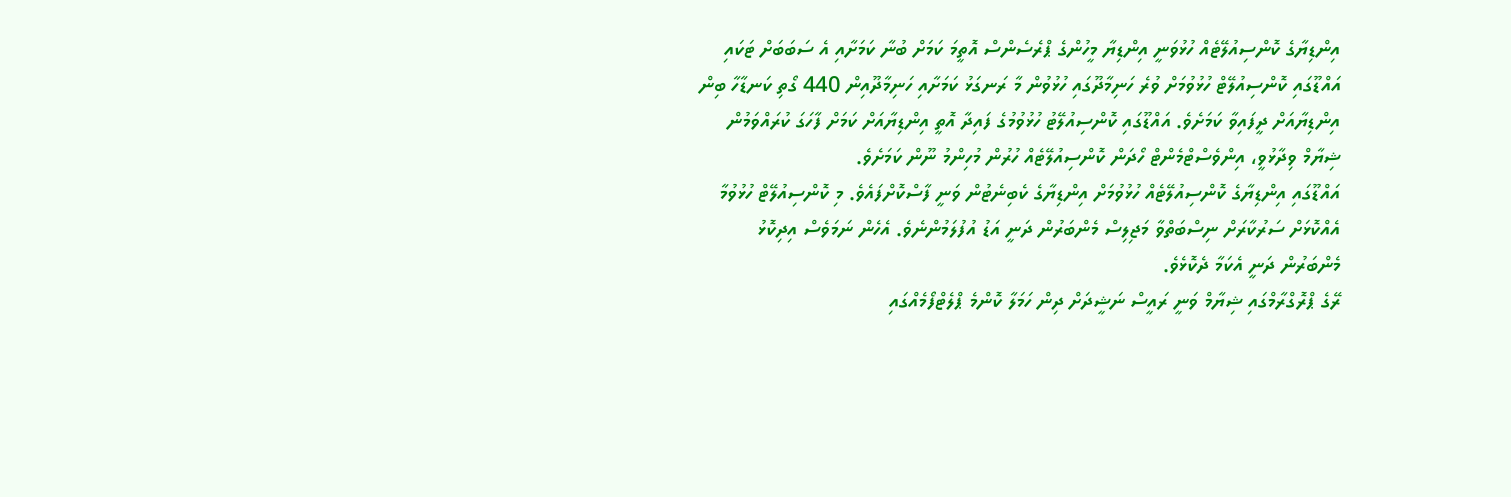އިންޑިޔާގެ ކޮންސިއުލޭޓެއް ހުޅުވަނީ އިންޑިޔާ މީހުންގެ ޕްރެސެންސް އޮތީމަ ކަމަށް ބުނާ ކަމަށާއި އެ ސަބަބަށް ޓަކައި އައްޑޫގައި ކޮންސިއުލޭޓް ހުޅުވުމަށް ވުރެ ހަނިމާދޫގައި ހުޅުވުން މާ ރަނގަޅު ކަމަށާއި ހަނިމާދޫއިން 440 ގޯތި ކަނޑާހާ ބިން އިންޑިޔާއަށް ދީފައިވާ ކަމަށެވެ. އައްޑޫގައި ކޮންސިއުލޭޓު ހުޅުވުމުގެ ފައިދާ އޮތީ އިންޑިޔާއަށް ކަމަށް ފާހަގަ ކުރައްވަމުން ޝިޔާމް ވިދާޅުވީ، އިންވެސްޓްމެންޓް ހޯދަން ކޮންސިއުލޭޓެއް ހުރުން މުހިންމު ނޫން ކަމަށެވެ.
އައްޑޫގައި އިންޑިޔާގެ ކޮންސިއުލޭޓެއް ހުޅުވުމަށް އިންޑިޔާގެ ކެބިނެޓުން ވަނީ ފާސްކޮށްފައެވެ. މި ކޮންސިއުލޭޓް ހުޅުވުމާ އެއްކޮޅަށް ސަރުކާރަށް ނިސްބަތްވާ މަޖިލިސް މެންބަރުން ދަނީ އަޑު އުފުލަމުންނެވެ. އެހެން ނަމަވެސް އިދިކޮޅު މެންބަރުން ދަނީ އެކަމާ ދެކޮޅެވެ.
ރޭގެ ޕްރޮގްރާމްގައި ޝިޔާމް ވަނީ ރައީސް ނަޝީދަށް ދިން ހަމަލާ ކޮންމެ ޕްލެޓްފޯމެއްގައި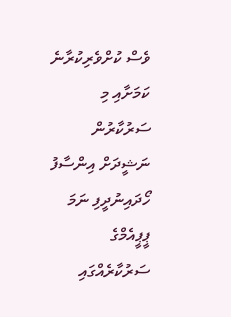ވެސް ކުށްވެރިކުރާނެ ކަމަށާއި މި ސަރުކާރުން ނަޝީދަށް އިންސާފު ހޯދައިނުދީފި ނަމަ ޕީޕީއެމްގެ ސަރުކާރެއްގައި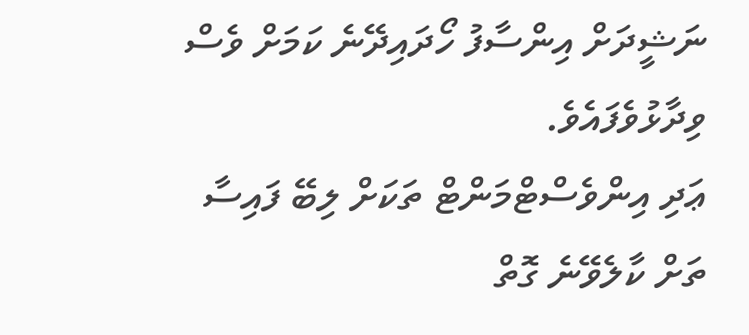ނަޝީދަށް އިންސާފު ހޯދައިދޭނެ ކަމަށް ވެސް ވިދާޅުވެފައެވެ.
ޢަދި އިންވެސްޓްމަންޓް ތަކަށް ލިބޭ ފައިސާ ތަށް ކާލެވޭނެ ގޮތް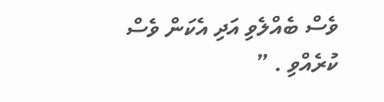ވެސް ބެއްލެވި އަދި އެކަން ވެސް ކުރެއްވި . ”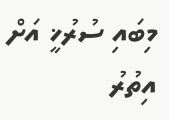މިބައި ސުރުޚީ އަށް އިތުރު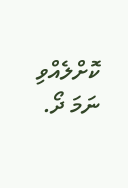ކޮށްލެއްވި ނަމަ ދޯ.